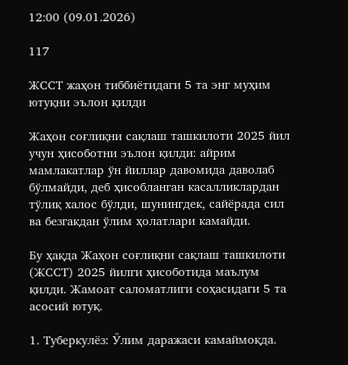12:00 (09.01.2026)

117

ЖССТ жаҳон тиббиётидаги 5 та энг муҳим ютуқни эълон қилди

Жаҳон соғлиқни сақлаш ташкилоти 2025 йил учун ҳисоботни эълон қилди: айрим мамлакатлар ўн йиллар давомида даволаб бўлмайди, деб ҳисобланган касалликлардан тўлиқ халос бўлди, шунингдек, сайёрада сил ва безгакдан ўлим ҳолатлари камайди.

Бу ҳақда Жаҳон соғлиқни сақлаш ташкилоти (ЖССТ) 2025 йилги ҳисоботида маълум қилди. Жамоат саломатлиги соҳасидаги 5 та асосий ютуқ.

1. Туберкулёз: Ўлим даражаси камаймоқда.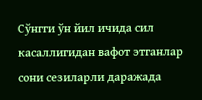Сўнгги ўн йил ичида сил касаллигидан вафот этганлар сони сезиларли даражада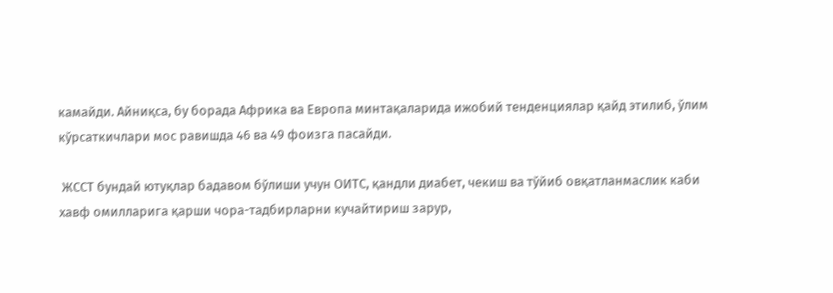камайди. Айниқса, бу борада Африка ва Европа минтақаларида ижобий тенденциялар қайд этилиб, ўлим кўрсаткичлари мос равишда 46 ва 49 фоизга пасайди.

 ЖССТ бундай ютуқлар бадавом бўлиши учун ОИТС, қандли диабет, чекиш ва тўйиб овқатланмаслик каби хавф омилларига қарши чора-тадбирларни кучайтириш зарур,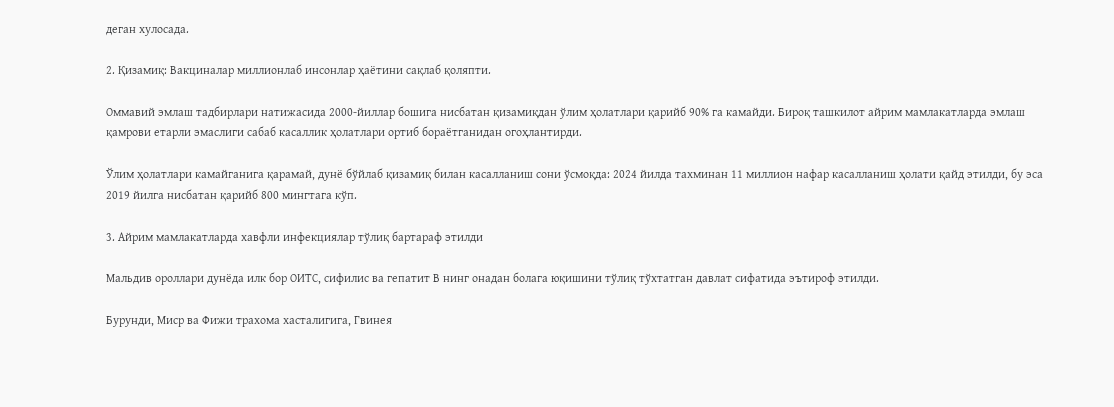деган хулосада.

2. Қизамиқ: Вакциналар миллионлаб инсонлар ҳаётини сақлаб қоляпти.

Оммавий эмлаш тадбирлари натижасида 2000-йиллар бошига нисбатан қизамиқдан ўлим ҳолатлари қарийб 90% га камайди. Бироқ ташкилот айрим мамлакатларда эмлаш қамрови етарли эмаслиги сабаб касаллик ҳолатлари ортиб бораётганидан огоҳлантирди.

Ўлим ҳолатлари камайганига қарамай, дунё бўйлаб қизамиқ билан касалланиш сони ўсмоқда: 2024 йилда тахминан 11 миллион нафар касалланиш ҳолати қайд этилди, бу эса 2019 йилга нисбатан қарийб 800 мингтага кўп.

3. Айрим мамлакатларда хавфли инфекциялар тўлиқ бартараф этилди

Мальдив ороллари дунёда илк бор ОИТС, сифилис ва гепатит В нинг онадан болага юқишини тўлиқ тўхтатган давлат сифатида эътироф этилди.

Бурунди, Миср ва Фижи трахома хасталигига, Гвинея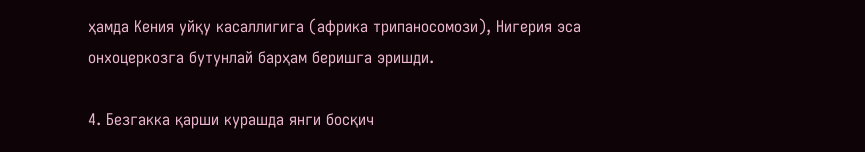ҳамда Кения уйқу касаллигига (африка трипаносомози), Нигерия эса онхоцеркозга бутунлай барҳам беришга эришди.

4. Безгакка қарши курашда янги босқич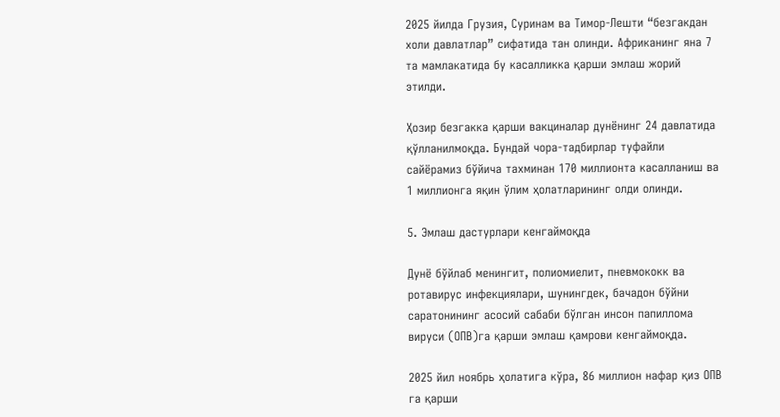2025 йилда Грузия, Суринам ва Тимор-Лешти “безгакдан холи давлатлар” сифатида тан олинди. Африканинг яна 7 та мамлакатида бу касалликка қарши эмлаш жорий этилди.

Ҳозир безгакка қарши вакциналар дунёнинг 24 давлатида қўлланилмоқда. Бундай чора-тадбирлар туфайли сайёрамиз бўйича тахминан 170 миллионта касалланиш ва 1 миллионга яқин ўлим ҳолатларининг олди олинди.

5. Эмлаш дастурлари кенгаймоқда

Дунё бўйлаб менингит, полиомиелит, пневмококк ва ротавирус инфекциялари, шунингдек, бачадон бўйни саратонининг асосий сабаби бўлган инсон папиллома вируси (ОПВ)га қарши эмлаш қамрови кенгаймоқда.

2025 йил ноябрь ҳолатига кўра, 86 миллион нафар қиз ОПВ га қарши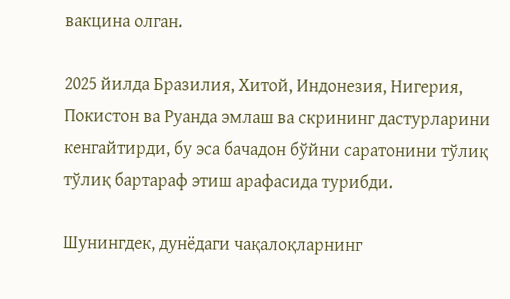вакцина олган.

2025 йилда Бразилия, Хитой, Индонезия, Нигерия, Покистон ва Руанда эмлаш ва скрининг дастурларини кенгайтирди, бу эса бачадон бўйни саратонини тўлиқ тўлиқ бартараф этиш арафасида турибди.

Шунингдек, дунёдаги чақалоқларнинг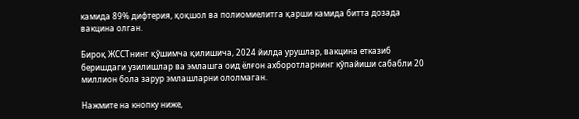камида 89% дифтерия, қоқшол ва полиомиелитга қарши камида битта дозада вакцина олган.

Бироқ ЖССТнинг қўшимча қилишича, 2024 йилда урушлар, вакцина етказиб беришдаги узилишлар ва эмлашга оид ёлғон ахборотларнинг кўпайиши сабабли 20 миллион бола зарур эмлашларни ололмаган.

Нажмите на кнопку ниже,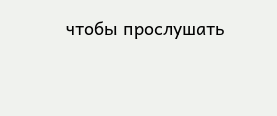чтобы прослушать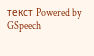текст Powered by GSpeech